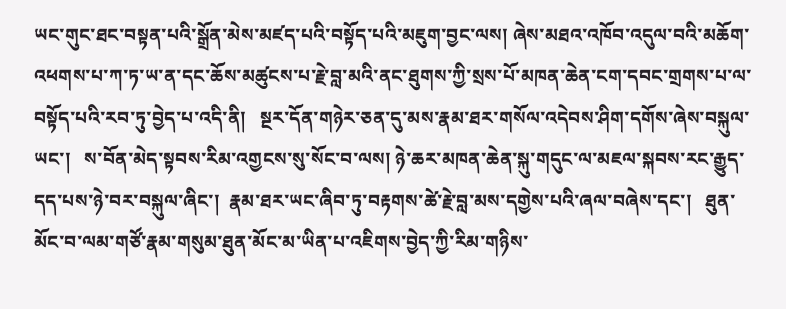ཡང་གུང་ཐང་བསྟན་པའི་སྒྲོན་མེས་མཛད་པའི་བསྟོད་པའི་མཇུག་བྱང་ལས། ཞེས་མཐའ་འཁོབ་འདུལ་བའི་མཆོག་འཕགས་པ་ཀ་ཏ་ཡ་ན་དང་ཆོས་མཚུངས་པ་རྗེ་བླ་མའི་ནང་ཐུགས་ཀྱི་སྲས་པོ་མཁན་ཆེན་ངག་དབང་གྲགས་པ་ལ་བསྟོད་པའི་རབ་ཏུ་བྱེད་པ་འདི་ནི།   སྔར་དོན་གཉེར་ཅན་དུ་མས་རྣམ་ཐར་གསོལ་འདེབས་ཤིག་དགོས་ཞེས་བསྐུལ་ཡང་།   ས་བོན་མེད་སྟབས་རིམ་འགྱངས་སུ་སོང་བ་ལས། ཉེ་ཆར་མཁན་ཆེན་སྐུ་གདུང་ལ་མཇལ་སྐབས་རང་རྒྱུད་དད་པས་ཉེ་བར་བསྐུལ་ཞིང་།  རྣམ་ཐར་ཡང་ཞིབ་ཏུ་བརྟགས་ཚེ་རྗེ་བླ་མས་དགྱེས་པའི་ཞལ་བཞེས་དང་།   ཐུན་མོང་བ་ལམ་གཙོ་རྣམ་གསུམ་ཐུན་མོང་མ་ཡིན་པ་འཇིགས་བྱེད་ཀྱི་རིམ་གཉིས་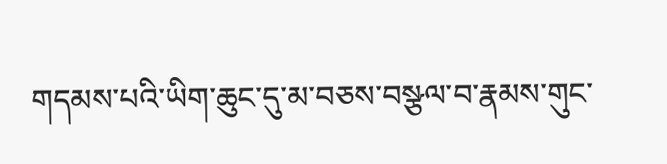གདམས་པའི་ཡིག་ཆུང་དུ་མ་བཅས་བསྩལ་བ་རྣམས་གུང་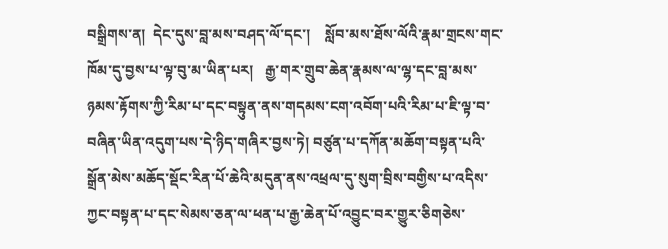བསྒྲིགས་ན།  དེང་དུས་བླ་མས་བཤད་ལོ་དང་།    སློབ་མས་ཐོས་ལོའི་རྣམ་གྲངས་གང་ཁོམ་དུ་བྱས་པ་ལྟ་བུ་མ་ཡིན་པར།   རྒྱ་གར་གྲུབ་ཆེན་རྣམས་ལ་ལྷ་དང་བླ་མས་ཉམས་རྟོགས་ཀྱི་རིམ་པ་དང་བསྟུན་ནས་གདམས་ངག་འབོག་པའི་རིམ་པ་ཇི་ལྟ་བ་བཞིན་ཡིན་འདུག་པས་དེ་ཉིད་གཞིར་བྱས་ཏེ། བཙུན་པ་དཀོན་མཆོག་བསྟན་པའི་སྒྲོན་མེས་མཆོད་སྡོང་རིན་པོ་ཆེའི་མདུན་ནས་འཕྲལ་དུ་སུག་བྲིས་བགྱིས་པ་འདིས་ཀྱང་བསྟན་པ་དང་སེམས་ཅན་ལ་ཕན་པ་རྒྱ་ཆེན་པོ་འབྱུང་བར་གྱུར་ཅིགཅེས་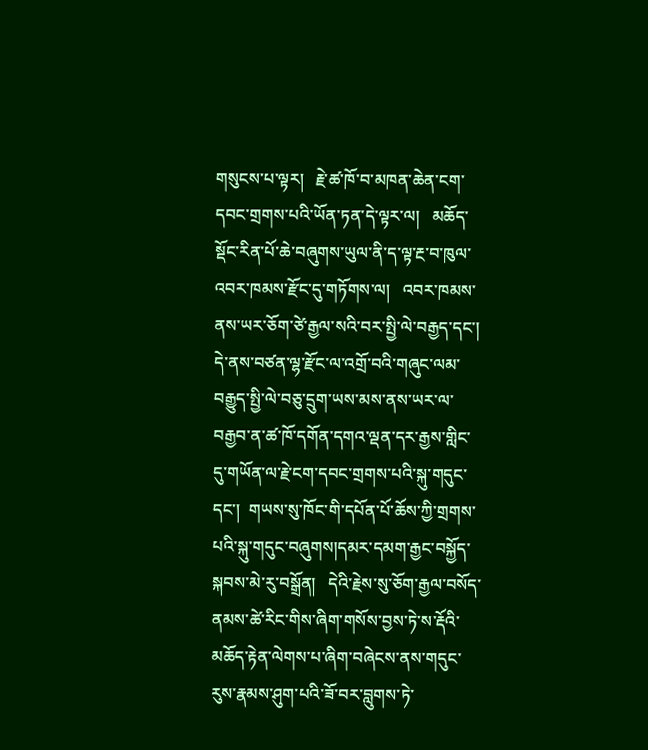གསུངས་པ་ལྟར།   རྗེ་ཚ་ཁོ་བ་མཁན་ཆེན་ངག་དབང་གྲགས་པའི་ཡོན་ཏན་དེ་ལྟར་ལ།   མཆོད་སྡོང་རིན་པོ་ཆེ་བཞུགས་ཡུལ་ནི་ད་ལྟ་རྔ་བ་ཁུལ་འབར་ཁམས་རྫོང་དུ་གཏོགས་ལ།   འབར་ཁམས་ནས་ཡར་ཅོག་ཙེ་རྒྱལ་སའི་བར་སྤྱི་ལེ་བརྒྱད་དང་།   དེ་ནས་བཙན་ལྷ་རྫོང་ལ་འགྲོ་བའི་གཞུང་ལམ་བརྒྱུད་སྤྱི་ལེ་བཅུ་དྲུག་ཡས་མས་ནས་ཡར་ལ་བརྒྱབ་ན་ཚ་ཁོ་དགོན་དགའ་ལྡན་དར་རྒྱས་གླིང་དུ་གཡོན་ལ་རྗེ་ངག་དབང་གྲགས་པའི་སྐུ་གདུང་དང་།  གཡས་སུ་ཁོང་གི་དཔོན་པོ་ཆོས་ཀྱི་གྲགས་པའི་སྐུ་གདུང་བཞུགས།དམར་དམག་རྒྱང་བསྐྱོད་སྐབས་མེ་རུ་བསྒྲོན།   དེའི་རྗེས་སུ་ཅོག་རྒྱལ་བསོད་ནམས་ཚེ་རིང་གིས་ཞིག་གསོས་བྱས་ཏེ་ས་རྡོའི་མཆོད་རྟེན་ལེགས་པ་ཞིག་བཞེངས་ནས་གདུང་རུས་རྣམས་ཤུག་པའི་ཟོ་བར་བླུགས་ཏེ་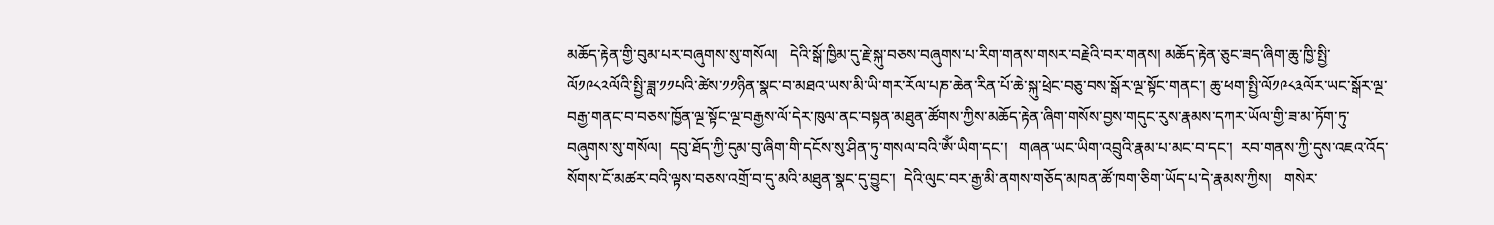མཆོད་རྟེན་གྱི་བུམ་པར་བཞུགས་སུ་གསོལ།   དེའི་སྒོ་ཁྱིམ་དུ་རྗེ་སྐུ་བཅས་བཞུགས་པ་རིག་གནས་གསར་བརྗེའི་བར་གནས། མཆོད་རྟེན་ཅུང་ཟད་ཞིག་ཆུ་ཁྱི་སྤྱི་ལོ༡༩༨༢ལོའི་སྤྱི་ཟླ་༡༡པའི་ཚེས་༡༡ཉིན་སྣང་བ་མཐའ་ཡས་མི་ཡི་གར་རོལ་པཎ་ཆེན་རིན་པོ་ཆེ་སྐུ་ཕྲེང་བཅུ་བས་སྒོར་ལྔ་སྟོང་གནང་། ཆུ་ཕག་སྤྱི་ལོ༡༩༨༣ལོར་ཡང་སྒོར་ལྔ་བརྒྱ་གནང་བ་བཅས་ཁྱོན་ལྔ་སྟོང་ལྔ་བརྒྱས་ལོ་དེར་ཁུལ་ནང་བསྟན་མཐུན་ཚོགས་ཀྱིས་མཆོད་རྟེན་ཞིག་གསོས་བྱས་གདུང་རུས་རྣམས་དཀར་ཡོལ་གྱི་ཟ་མ་ཏོག་ཏུ་བཞུགས་སུ་གསོལ།  དབུ་ཐོད་ཀྱི་དུམ་བུ་ཞིག་གི་དངོས་སུ་ཤིན་ཏུ་གསལ་བའི་ཨོཾ་ཡིག་དང་།   གཞན་ཡང་ཡིག་འབྲུའི་རྣམ་པ་མང་བ་དང་།  རབ་གནས་ཀྱི་དུས་འཇའ་འོད་སོགས་ངོ་མཚར་བའི་ལྟས་བཅས་འགྲོ་བ་དུ་མའི་མཐུན་སྣང་དུ་བྱུང་།  དེའི་ལུང་བར་རྒྱ་མི་ནགས་གཅོད་མཁན་ཚོ་ཁག་ཅིག་ཡོད་པ་དེ་རྣམས་ཀྱིས།   གསེར་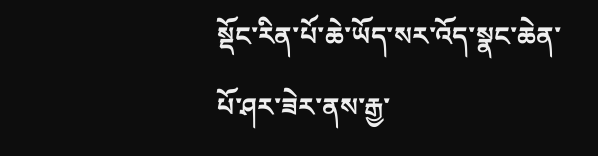སྡོང་རིན་པོ་ཆེ་ཡོད་སར་འོད་སྣང་ཆེན་པོ་ཤར་ཟེར་ནས་རྒྱ་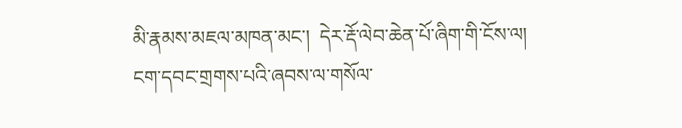མི་རྣམས་མཇལ་མཁན་མང་།  དེར་རྡོ་ལེབ་ཆེན་པོ་ཞིག་གི་ངོས་ལ།
ངག་དབང་གྲགས་པའི་ཞབས་ལ་གསོལ་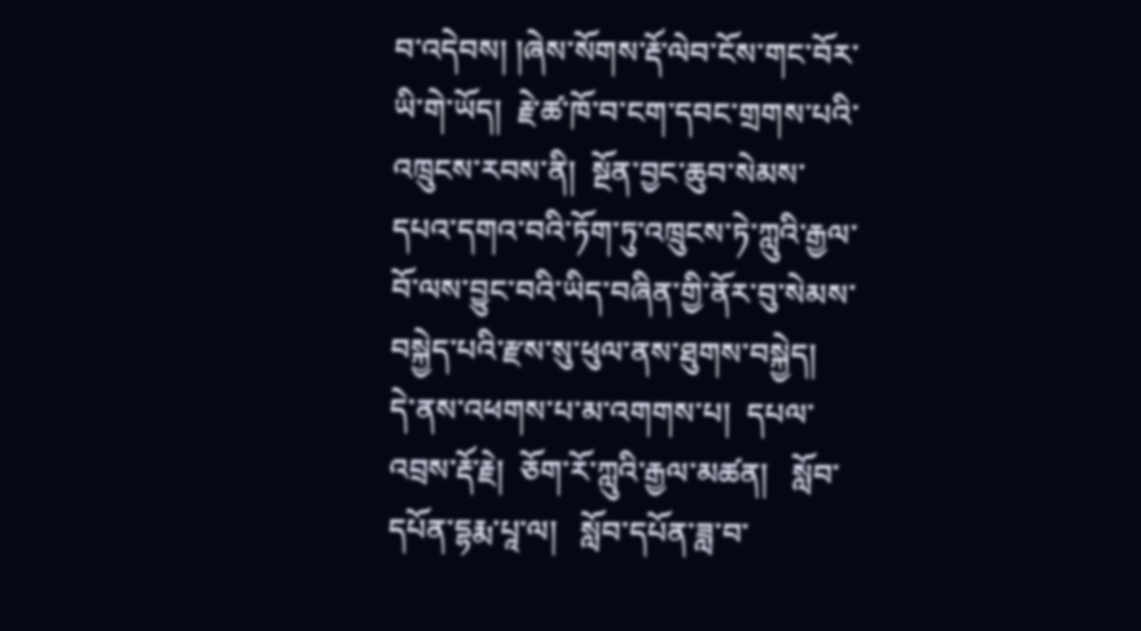བ་འདེབས། །ཞེས་སོགས་རྡོ་ལེབ་ངོས་གང་བོར་ཡི་གེ་ཡོད།  རྗེ་ཚ་ཁོ་བ་ངག་དབང་གྲགས་པའི་འཁྲུངས་རབས་ནི།  སྔོན་བྱང་ཆུབ་སེམས་དཔའ་དགའ་བའི་ཏོག་ཏུ་འཁྲུངས་ཏེ་ཀླུའི་རྒྱལ་བོ་ལས་བྱུང་བའི་ཡིད་བཞིན་གྱི་ནོར་བུ་སེམས་བསྐྱེད་པའི་རྫས་སུ་ཕུལ་ནས་ཐུགས་བསྐྱེད།   དེ་ནས་འཕགས་པ་མ་འགགས་པ།  དཔལ་འབྲས་རྡོ་རྗེ།  ཅོག་རོ་ཀླུའི་རྒྱལ་མཚན།   སློབ་དཔོན་དྷརྨ་པཱ་ལ།   སློབ་དཔོན་ཟླ་བ་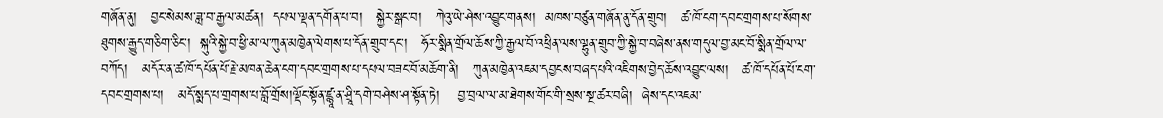གཞོན་ནུ།   བྱང་སེམས་ཟླ་བ་རྒྱལ་མཚན།  དཔལ་ལྡན་དགོན་པ་བ།   སྐྱེར་སྒང་བ།   ཀེའུ་ཡེ་ཤེས་འབྱུང་གནས།  མཁས་བཙུན་གཞོན་ནུ་དོན་གྲུབ།   ཚ་ཁོ་ངག་དབང་གྲགས་པ་སོགས་ཐུགས་རྒྱུད་གཅིག་ཅིང་།  སྐུའི་སྐྱེ་བ་ཕྱི་མ་ལ་ཀུན་མཁྱེན་ལེགས་པ་དོན་གྲུབ་དང་།   ཧོར་སྨིན་གྲོལ་ཆོས་ཀྱི་རྒྱལ་བོ་འཕྲིན་ལས་ལྷུན་གྲུབ་ཀྱི་སྐྱེ་བ་བཞེས་ནས་གདུལ་བྱ་མང་བོ་སྨིན་གྲོལ་ལ་བཀོད།   མདོར་ན་ཚ་ཁོ་དཔོན་པོ་རྗེ་མཁན་ཆེན་ངག་དབང་གྲགས་པ་དཔལ་བཟང་བོ་མཆོག་ནི།   ཀུན་མཁྱེན་འཇམ་དབྱངས་བཞད་པའི་འཇིགས་བྱེད་ཆོས་འབྱུང་ལས།   ཚ་ཁོ་དཔོན་པོ་ངག་དབང་གྲགས་པ།   མདོ་སྨད་པ་གྲགས་པ་བློ་གྲོས།ལྡོང་སྟོན་ཛྙཱ་ན་ཤྲཱི་དགེ་བཤེས་ཤ་སྟོན་ཏེ།    བྱ་བྲལ་ལ་མ་ཐེགས་གོང་གི་སྲས་སྔ་ཚར་བཞི།  ཞེས་དང་འཇམ་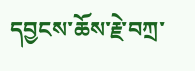དབྱངས་ཆོས་རྗེ་བཀྲ་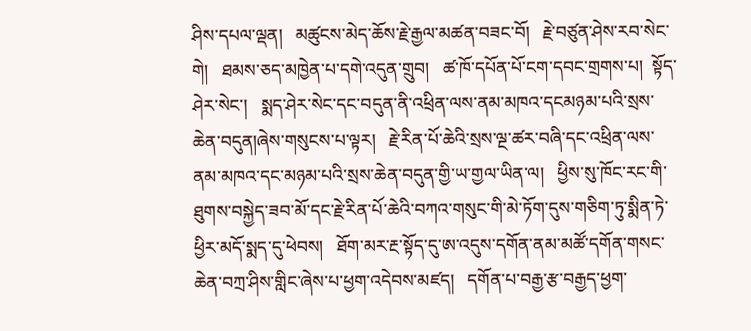ཤིས་དཔལ་ལྡན།   མཚུངས་མེད་ཆོས་རྗེ་རྒྱལ་མཚན་བཟང་བོ།   རྗེ་བཙུན་ཤེས་རབ་སེང་གེ།   ཐམས་ཅད་མཁྱེན་པ་དགེ་འདུན་གྲུབ།   ཚ་ཁོ་དཔོན་པོ་ངག་དབང་གྲགས་པ།  སྟོད་ཤེར་སེང་།   སྨད་ཤེར་སེང་དང་བདུན་ནི་འཕྲིན་ལས་ནམ་མཁའ་དངམཉམ་པའི་སྲས་ཆེན་བདུན།ཞེས་གསུངས་པ་ལྟར།   རྗེ་རིན་པོ་ཆེའི་སྲས་ལྔ་ཚར་བཞི་དང་འཕྲིན་ལས་ནམ་མཁའ་དང་མཉམ་པའི་སྲས་ཆེན་བདུན་གྱི་ཡ་གྱལ་ཡིན་ལ།   ཕྱིས་སུ་ཁོང་རང་གི་ཐུགས་བསྐྱེད་ཟབ་མོ་དང་རྗེ་རིན་པོ་ཆེའི་བཀའ་གསུང་གི་མེ་ཏོག་དུས་གཅིག་ཏུ་སྨིན་ཏེ་ཕྱིར་མདོ་སྨད་དུ་ཕེབས།   ཐོག་མར་རྔ་སྟོད་དུ་ཨ་འདུས་དགོན་ནམ་མཚོ་དགོན་གསང་ཆེན་བཀྲ་ཤིས་གླིང་ཞེས་པ་ཕྱག་འདེབས་མཛད།   དགོན་པ་བརྒྱ་རྩ་བརྒྱད་ཕྱག་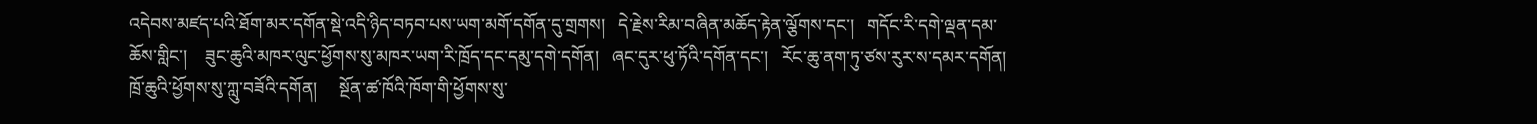འདེབས་མཛད་པའི་ཐོག་མར་དགོན་སྡེ་འདི་ཉིད་བཏབ་པས་ཡག་མགོ་དགོན་དུ་གྲགས།   དེ་རྗེས་རིམ་བཞིན་མཆོད་རྟེན་ལྕོགས་དང་།   གདོང་རི་དགེ་ལྡན་དམ་ཆོས་གླིང་།    ཟུང་ཆུའི་མཁར་ལུང་ཕྱོགས་སུ་མཁར་ཡག་རི་ཁྲོད་དང་དམུ་དགེ་དགོན།   ཞང་དུར་ཕུ་ཏོའི་དགོན་དང་།   རོང་ཆུ་ནག་ཏུ་ཙས་རུར་ས་དམར་དགོན།   ཁྲོ་ཆུའི་ཕྱོགས་སུ་ཀླུ་བཟོའི་དགོན།     སྔོན་ཚ་ཁོའི་ཁོག་གི་ཕྱོགས་སུ་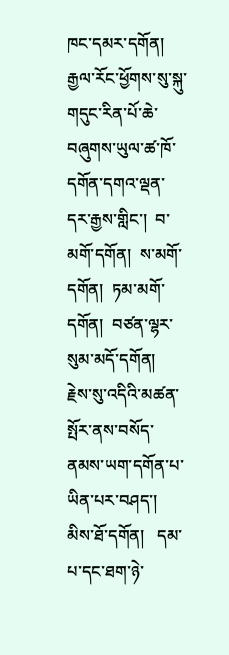ཁང་དམར་དགོན།   རྒྱལ་རོང་ཕྱོགས་སུ་སྐུ་གདུང་རིན་པོ་ཆེ་བཞུགས་ཡུལ་ཚ་ཁོ་དགོན་དགའ་ལྡན་དར་རྒྱས་གླིང་།  བ་མགོ་དགོན།  ས་མགོ་དགོན།  ཏམ་མགོ་དགོན།  བཙན་ལྷར་སུམ་མདོ་དགོན།  རྗེས་སུ་འདིའི་མཚན་སྤོར་ནས་བསོད་ནམས་ཡག་དགོན་པ་ཡིན་པར་བཤད་།  མིས་ཐོ་དགོན།   དམ་པ་དང་ཐག་ཉེ་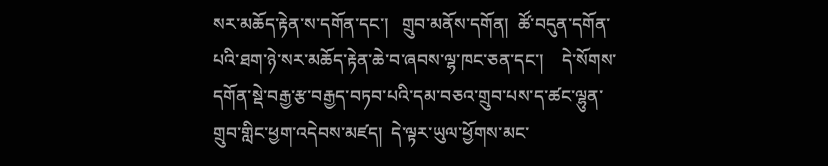སར་མཆོད་རྟེན་ས་དགོན་དང་།   གྲུབ་མནོས་དགོན།  ཚོ་བདུན་དགོན་པའི་ཐག་ཉེ་སར་མཆོད་རྟེན་ཆེ་བ་ཞབས་ལྷ་ཁང་ཅན་དང་།    དེ་སོགས་དགོན་སྡེ་བརྒྱ་རྩ་བརྒྱད་བཏབ་པའི་དམ་བཅའ་གྲུབ་པས་ད་ཚང་ལྷུན་གྲུབ་གླིང་ཕྱག་འདེབས་མཛད།  དེ་ལྟར་ཡུལ་ཕྱོགས་མང་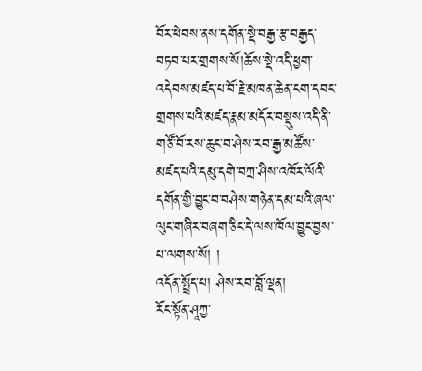བོར་ཕེབས་ནས་དགོན་སྡེ་བརྒྱ་རྩ་བརྒྱད་བཏབ་པར་གྲགས་སོ།ཆོས་སྡེ་འདི་ཕྱག་འདེབས་མཛད་པ་བོ་རྗེ་མཁན་ཆེན་ངག་དབང་གྲགས་པའི་མཛད་རྣམ་མདོར་བསྡུས་འདི་ནི་གཙོ་བོ་རས་ཆུང་བ་ཤེས་རབ་རྒྱ་མཚོས་མཛད་པའི་དམུ་དགེ་བཀྲ་ཤིས་འཁོར་ལོའི་དགོན་གྱི་བྱུང་བ་བཤེས་གཉེན་དམ་པའི་ཞལ་ལུང་གཞིར་བཞག་ཅིང་དེ་ལས་ཁོལ་བྱུང་བྱས་པ་ལགས་སོ། །
འདོན་སྤྲོད་པ། ཤེས་རབ་བློ་ལྡན།
རོང་སྟོན་ཤཱཀྱ་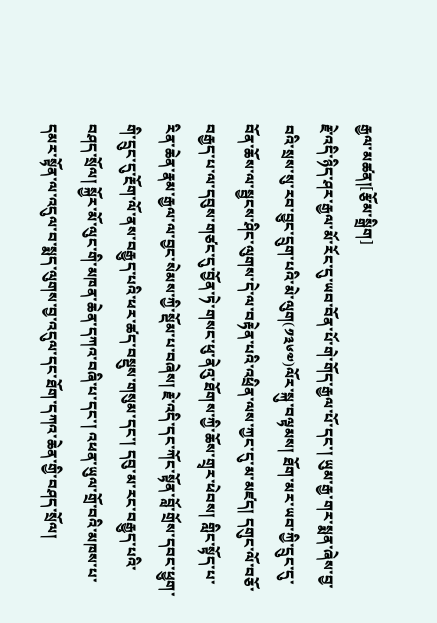རྒྱལ་མཚན།[རྩོམ་སྒྲིག]
རྗེ་འདི་ཉིད་ཤར་རྒྱལ་མོ་རོང་དུ་ཡབ་བོན་པོ་གེ་གོད་རྒྱལ་པོ་དང་། ཡུམ་རྒྱ་གར་སྨན་ཞེས་བྱ་བའི་སྲས་སུ་རབ་བྱུང་དྲུག་པའི་མེ་ལུག(༡༣༦༧)ལོར་སྐུ་བལྟམས། ཐོག་མར་ཡབ་ཀྱི་དྲུང་དུ་བོན་ཆོས་ལ་སྦྱངས་ཤིང་ལུགས་དེ་ལ་བརྟེན་པའི་འཕྲིན་ལས་ཀྱང་དུ་མ་མཛད། དགུང་ལོ་བཅོ་བརྒྱད་པ་ལ་དབུས་གཙང་དུ་བྱོན་ཏེ་གསང་ཕུ་ནེའུ་ཐོགས་ཀྱི་ཆོས་གྲྭར་ཕེབས། གླིང་སྟོད་པ་རིན་ཆེན་རྣམ་རྒྱལ་ལ་བྱང་སེམས་ཀྱི་སྡོམ་པ་བཞེས། རྗེ་འདི་དང་ཀོང་སྟོན་བློ་གྲོས་དབང་ཕྱུག་གི་དྲུང་དུ་རྔོག་ལོ་ནས་བརྒྱུད་པའི་ཕར་ཚད་བསྡུས་གསུམ་དང་། དབུ་མ་རང་བརྒྱུད་པའི་བཤད་སྲོལ། སྐྱོར་མོ་ལུང་གི་མཁན་ཆེན་དཀའ་བཞི་པ་དང་། འཕན་ཡུལ་གྲོ་བའི་མཁས་པ་དམར་སྟོན་ལ་འདུལ་བ་སྨད་ལུགས་བྱ་འདུལ་དང་ཐོག་དཀའ་ཆེན་གྱི་བཤད་སྲོལ།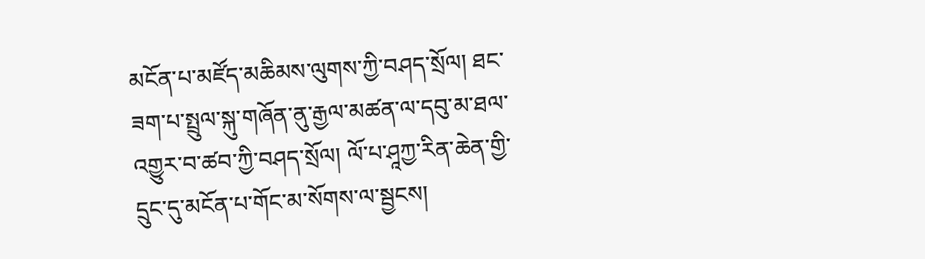མངོན་པ་མཛོད་མཆིམས་ལུགས་ཀྱི་བཤད་སྲོལ། ཐང་ཟག་པ་སྤྲུལ་སྐུ་གཞོན་ནུ་རྒྱལ་མཚན་ལ་དབུ་མ་ཐལ་འགྱུར་བ་ཚབ་ཀྱི་བཤད་སྲོལ། ལོ་པ་ཤཱཀྱ་རིན་ཆེན་གྱི་དྲུང་དུ་མངོན་པ་གོང་མ་སོགས་ལ་སྦྱངས།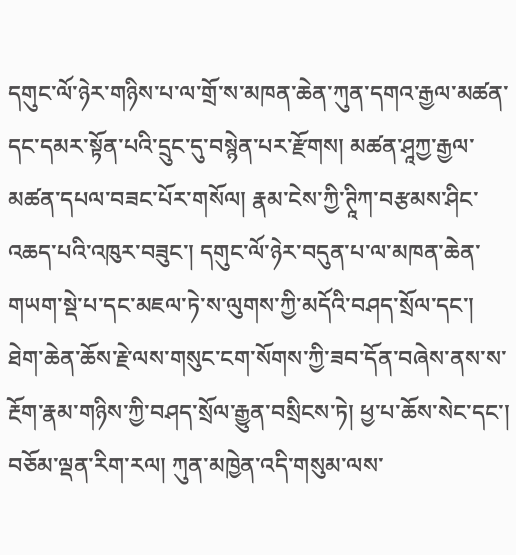དགུང་ལོ་ཉེར་གཉིས་པ་ལ་གྲོ་ས་མཁན་ཆེན་ཀུན་དགའ་རྒྱལ་མཚན་དང་དམར་སྟོན་པའི་དྲུང་དུ་བསྙེན་པར་རྫོགས། མཚན་ཤཱཀྱ་རྒྱལ་མཚན་དཔལ་བཟང་པོར་གསོལ། རྣམ་ངེས་ཀྱི་ཊཱིཀ་བརྩམས་ཤིང་འཆད་པའི་འཁུར་བཟུང་། དགུང་ལོ་ཉེར་བདུན་པ་ལ་མཁན་ཆེན་གཡག་སྡེ་པ་དང་མཇལ་ཏེ་ས་ལུགས་ཀྱི་མདོའི་བཤད་སྲོལ་དང་། ཐེག་ཆེན་ཆོས་རྗེ་ལས་གསུང་ངག་སོགས་ཀྱི་ཟབ་དོན་བཞེས་ནས་ས་རྔོག་རྣམ་གཉིས་ཀྱི་བཤད་སྲོལ་རྒྱུན་བསྲིངས་ཏེ། ཕྱ་པ་ཆོས་སེང་དང་། བཅོམ་ལྡན་རིག་རལ། ཀུན་མཁྱེན་འདི་གསུམ་ལས་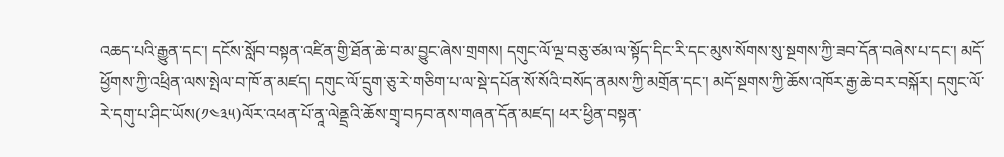འཆད་པའི་རྒྱུན་དང་། དངོས་སློབ་བསྟན་འཛིན་གྱི་ཐོན་ཆེ་བ་མ་བྱུང་ཞེས་གྲགས། དགུང་ལོ་ལྔ་བཅུ་ཙམ་ལ་སྟོད་དིང་རི་དང་མུས་སོགས་སུ་སྔགས་ཀྱི་ཟབ་དོན་བཞེས་པ་དང་། མདོ་ཕྱོགས་ཀྱི་འཕྲིན་ལས་སྤེལ་བ་ཁོ་ན་མཛད། དགུང་ལོ་དྲུག་ཅུ་རེ་གཅིག་པ་ལ་སྡེ་དཔོན་སོ་སོའི་བསོད་ནམས་ཀྱི་མགྲོན་དང་། མདོ་སྔགས་ཀྱི་ཆོས་འཁོར་རྒྱ་ཆེ་བར་བསྐོར། དགུང་ལོ་རེ་དགུ་པ་ཤིང་ཡོས(༡༤༣༥)ལོར་འཕན་པོ་ནཱ་ལེནྡྲའི་ཆོས་གྲྭ་བཏབ་ནས་གཞན་དོན་མཛད། ཕར་ཕྱིན་བསྟན་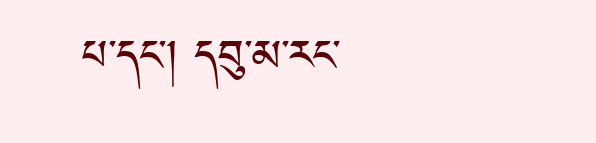པ་དང་། དབུ་མ་རང་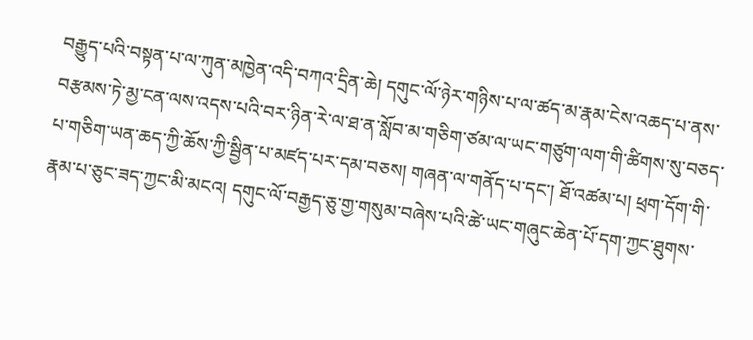བརྒྱུད་པའི་བསྟན་པ་ལ་ཀུན་མཁྱེན་འདི་བཀའ་དྲིན་ཆེ། དགུང་ལོ་ཉེར་གཉིས་པ་ལ་ཚད་མ་རྣམ་ངེས་འཆད་པ་ནས་བརྩམས་ཏེ་མྱ་ངན་ལས་འདས་པའི་བར་ཉིན་རེ་ལ་ཐ་ན་སློབ་མ་གཅིག་ཙམ་ལ་ཡང་གཙུག་ལག་གི་ཚིགས་སུ་བཅད་པ་གཅིག་ཡན་ཆད་ཀྱི་ཆོས་ཀྱི་སྦྱིན་པ་མཛད་པར་དམ་བཅས། གཞན་ལ་གནོད་པ་དང་། ཐོ་འཚམ་པ། ཕྲག་དོག་གི་རྣམ་པ་ཅུང་ཟད་ཀྱང་མི་མངའ། དགུང་ལོ་བརྒྱད་ཅུ་གྱ་གསུམ་བཞེས་པའི་ཚེ་ཡང་གཞུང་ཆེན་པོ་དག་ཀྱང་ཐུགས་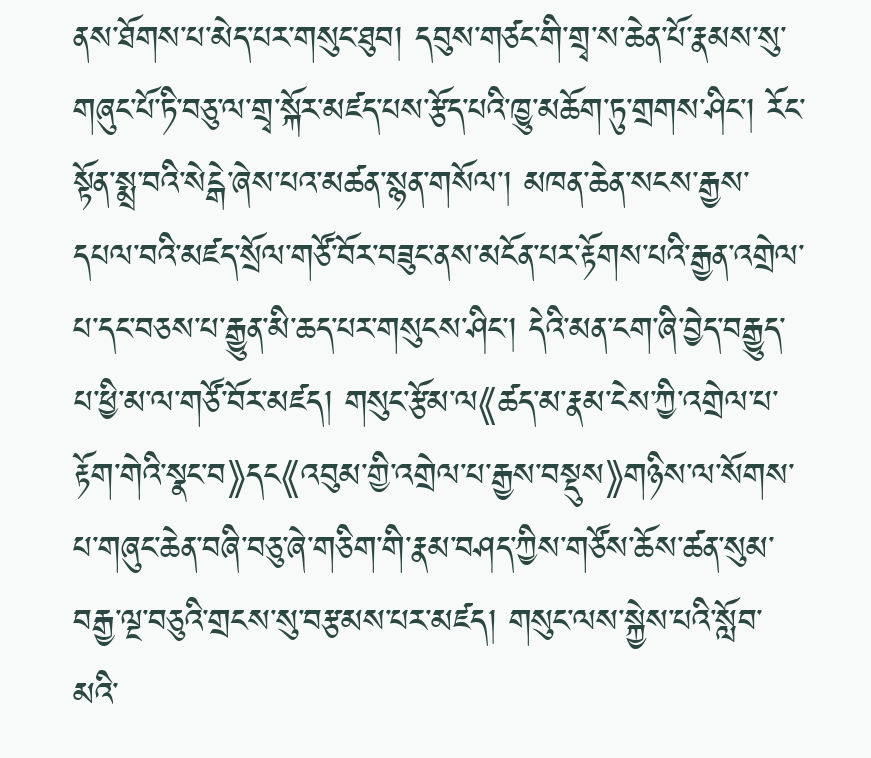ནས་ཐོགས་པ་མེད་པར་གསུང་ཐུབ། དབུས་གཙང་གི་གྲྭ་ས་ཆེན་པོ་རྣམས་སུ་གཞུང་པོ་ཏི་བཅུ་ལ་གྲྭ་སྐོར་མཛད་པས་རྩོད་པའི་ཁྱུ་མཆོག་ཏུ་གྲགས་ཤིང་། རོང་སྟོན་སྨྲ་བའི་སེངྒེ་ཞེས་པའ་མཚན་སྙན་གསོལ་། མཁན་ཆེན་སངས་རྒྱས་དཔལ་བའི་མཛད་སྲོལ་གཙོ་བོར་བཟུང་ནས་མངོན་པར་རྟོགས་པའི་རྒྱན་འགྲེལ་པ་དང་བཅས་པ་རྒྱུན་མི་ཆད་པར་གསུངས་ཤིང་། དེའི་མན་ངག་ཞི་བྱེད་བརྒྱུད་པ་ཕྱི་མ་ལ་གཙོ་བོར་མཛད། གསུང་རྩོམ་ལ《ཚད་མ་རྣམ་ངེས་ཀྱི་འགྲེལ་པ་རྟོག་གེའི་སྣང་བ》དང《འབུམ་གྱི་འགྲེལ་པ་རྒྱས་བསྡུས》གཉིས་ལ་སོགས་པ་གཞུང་ཆེན་བཞི་བཅུ་ཞེ་གཅིག་གི་རྣམ་བཤད་ཀྱིས་གཙོས་ཆོས་ཚན་སུམ་བརྒྱ་ལྔ་བཅུའི་གྲངས་སུ་བརྩམས་པར་མཛད། གསུང་ལས་སྐྱེས་པའི་སློབ་མའི་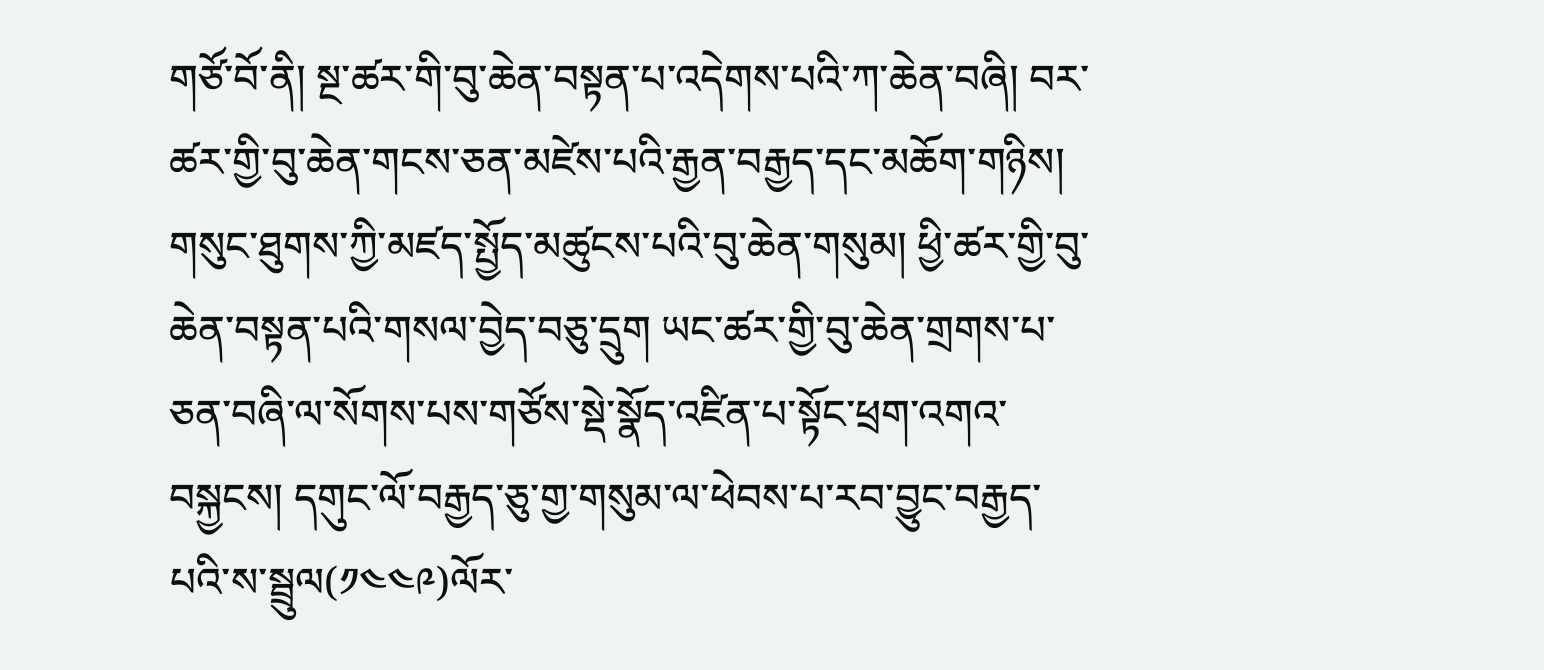གཙོ་བོ་ནི། སྔ་ཚར་གི་བུ་ཆེན་བསྟན་པ་འདེགས་པའི་ཀ་ཆེན་བཞི། བར་ཚར་གྱི་བུ་ཆེན་གངས་ཅན་མཛེས་པའི་རྒྱན་བརྒྱད་དང་མཆོག་གཉིས། གསུང་ཐུགས་ཀྱི་མཛད་སྤྱོད་མཚུངས་པའི་བུ་ཆེན་གསུམ། ཕྱི་ཚར་གྱི་བུ་ཆེན་བསྟན་པའི་གསལ་བྱེད་བཅུ་དྲུག ཡང་ཚར་གྱི་བུ་ཆེན་གྲགས་པ་ཅན་བཞི་ལ་སོགས་པས་གཙོས་སྡེ་སྣོད་འཛིན་པ་སྟོང་ཕྲག་འགའ་བསྐྱངས། དགུང་ལོ་བརྒྱད་ཅུ་གྱ་གསུམ་ལ་ཕེབས་པ་རབ་བྱུང་བརྒྱད་པའི་ས་སྦྲུལ(༡༤༤༩)ལོར་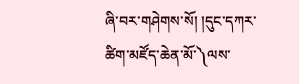ཞི་བར་གཤེགས་སོ། །དུང་དཀར་ཚིག་མཛོད་ཆེན་མོ་༽ལས་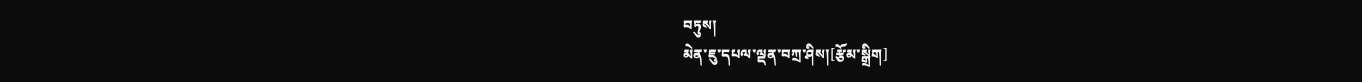བཏུས།
མེན་ཇུ་དཔལ་ལྡན་བཀྲ་ཤིས།[རྩོམ་སྒྲིག]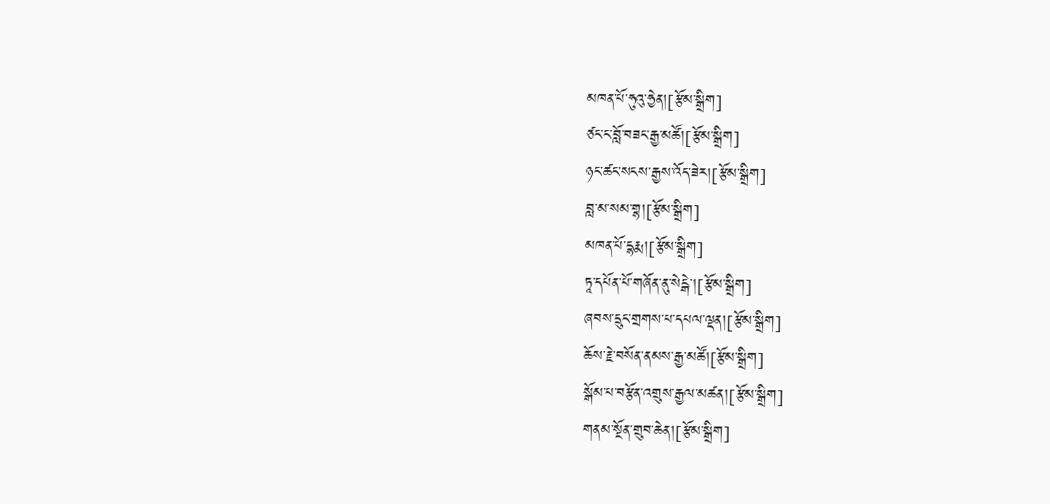མཁན་པོ་ཧུའུ་ཧྱེན།[རྩོམ་སྒྲིག]
ཙང་ང་བློ་བཟང་རྒྱ་མཚོ།[རྩོམ་སྒྲིག]
ཉང་ཚང་སངས་རྒྱས་འོད་ཟེར།[རྩོམ་སྒྲིག]
བླ་མ་སམ་གྷ།[རྩོམ་སྒྲིག]
མཁན་པོ་དྷརྨ།[རྩོམ་སྒྲིག]
ཏཱ་དཔོན་པོ་གཞོན་ནུ་སེངྒེ་།[རྩོམ་སྒྲིག]
ཞབས་དྲུང་གྲགས་པ་དཔལ་ལྡན།[རྩོམ་སྒྲིག]
ཆོས་རྗེ་བསོན་ནམས་རྒྱ་མཚོ།[རྩོམ་སྒྲིག]
སྒོམ་པ་བརྩོན་འགྲུས་རྒྱལ་མཚན།[རྩོམ་སྒྲིག]
གནམ་སྔོན་གྲུབ་ཆེན།[རྩོམ་སྒྲིག]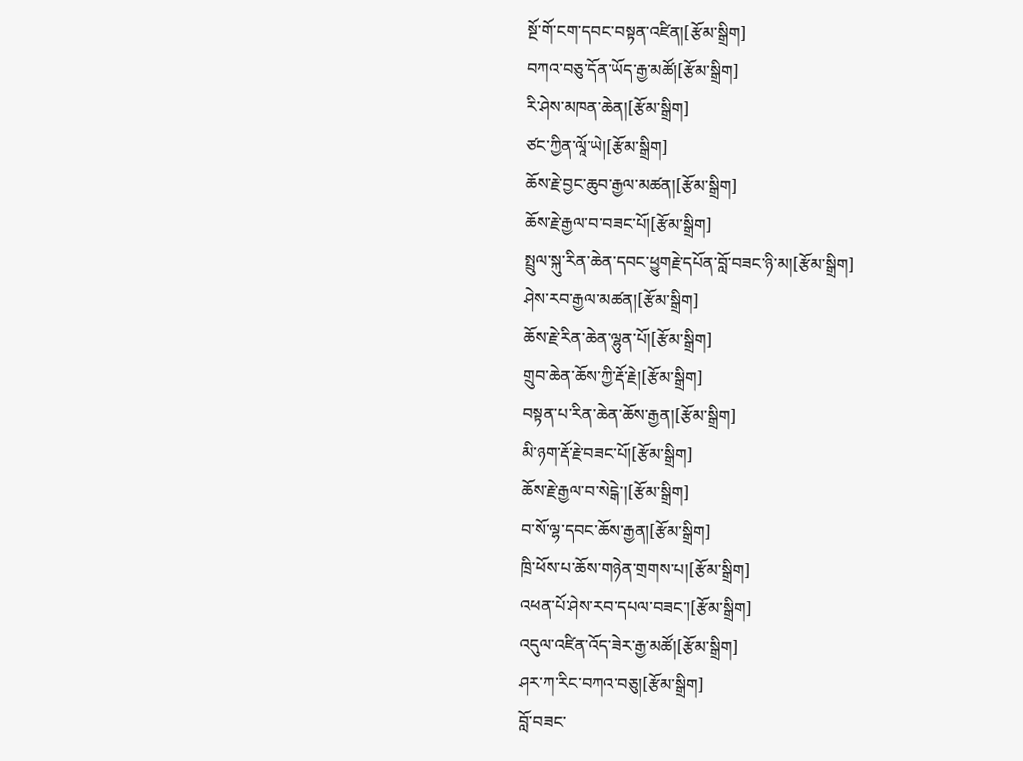སྔོ་གོ་ངག་དབང་བསྟན་འཛིན།[རྩོམ་སྒྲིག]
བཀའ་བཅུ་དོན་ཡོད་རྒྱ་མཚོ།[རྩོམ་སྒྲིག]
རི་ཤེས་མཁན་ཆེན།[རྩོམ་སྒྲིག]
ཙང་ཀྱིན་ལཱོ་ཡེ།[རྩོམ་སྒྲིག]
ཆོས་རྗེ་བྱང་ཆུབ་རྒྱལ་མཚན།[རྩོམ་སྒྲིག]
ཆོས་རྗེ་རྒྱལ་བ་བཟང་པོ།[རྩོམ་སྒྲིག]
སྤྲུལ་སྐུ་རིན་ཆེན་དབང་ཕྱུགརྗེ་དཔོན་བློ་བཟང་ཉི་མ།[རྩོམ་སྒྲིག]
ཤེས་རབ་རྒྱལ་མཚན།[རྩོམ་སྒྲིག]
ཆོས་རྗེ་རིན་ཆེན་ལྷུན་པོ།[རྩོམ་སྒྲིག]
གྲུབ་ཆེན་ཆོས་ཀྱི་རྡོ་རྗེ།[རྩོམ་སྒྲིག]
བསྟན་པ་རིན་ཆེན་ཆོས་རྒྱན།[རྩོམ་སྒྲིག]
མི་ཉག་རྡོ་རྗེ་བཟང་པོ།[རྩོམ་སྒྲིག]
ཆོས་རྗེ་རྒྱལ་བ་སེངྒེ་།[རྩོམ་སྒྲིག]
བ་སོ་ལྷ་དབང་ཆོས་རྒྱན།[རྩོམ་སྒྲིག]
ཁྲི་ཕོས་པ་ཆོས་གཉེན་གྲགས་པ།[རྩོམ་སྒྲིག]
འཕན་པོ་ཤེས་རབ་དཔལ་བཟང་།[རྩོམ་སྒྲིག]
འདུལ་འཛིན་འོད་ཟེར་རྒྱ་མཚོ།[རྩོམ་སྒྲིག]
ཤར་ཀ་རིང་བཀའ་བཅུ།[རྩོམ་སྒྲིག]
བློ་བཟང་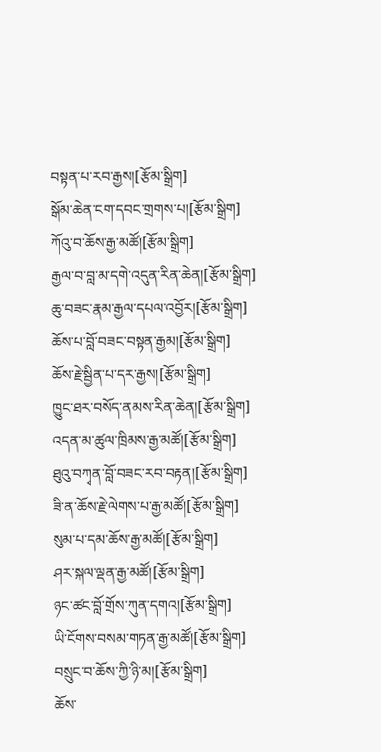བསྟན་པ་རབ་རྒྱས།[རྩོམ་སྒྲིག]
སྒོམ་ཆེན་ངག་དབང་གྲགས་པ།[རྩོམ་སྒྲིག]
ཀོའུ་བ་ཆོས་རྒྱ་མཚོ།[རྩོམ་སྒྲིག]
རྒྱལ་བ་བླ་མ་དགེ་འདུན་རིན་ཆེན།[རྩོམ་སྒྲིག]
ཆུ་བཟང་རྣམ་རྒྱལ་དཔལ་འབྱོར།[རྩོམ་སྒྲིག]
ཆོས་པ་བློ་བཟང་བསྟན་རྒྱམ།[རྩོམ་སྒྲིག]
ཆོས་རྗེ་སྦྱིན་པ་དར་རྒྱས།[རྩོམ་སྒྲིག]
ཁྱུང་ཐར་བསོད་ནམས་རིན་ཆེན།[རྩོམ་སྒྲིག]
འདན་མ་ཚུལ་ཁྲིམས་རྒྱ་མཚོ།[རྩོམ་སྒྲིག]
ཐུའུ་བཀྭན་བློ་བཟང་རབ་བརྟན།[རྩོམ་སྒྲིག]
ཟི་ན་ཆོས་རྗེ་ལེགས་པ་རྒྱ་མཚོ།[རྩོམ་སྒྲིག]
སུམ་པ་དམ་ཆོས་རྒྱ་མཚོ།[རྩོམ་སྒྲིག]
ཤར་སྐལ་ལྡན་རྒྱ་མཚོ།[རྩོམ་སྒྲིག]
ཉང་ཚང་བློ་གྲོས་ཀུན་དགའ།[རྩོམ་སྒྲིག]
ཡི་ངོགས་བསམ་གཏན་རྒྱ་མཚོ།[རྩོམ་སྒྲིག]
བསྲུང་བ་ཆོས་ཀྱི་ཉི་མ།[རྩོམ་སྒྲིག]
ཆོས་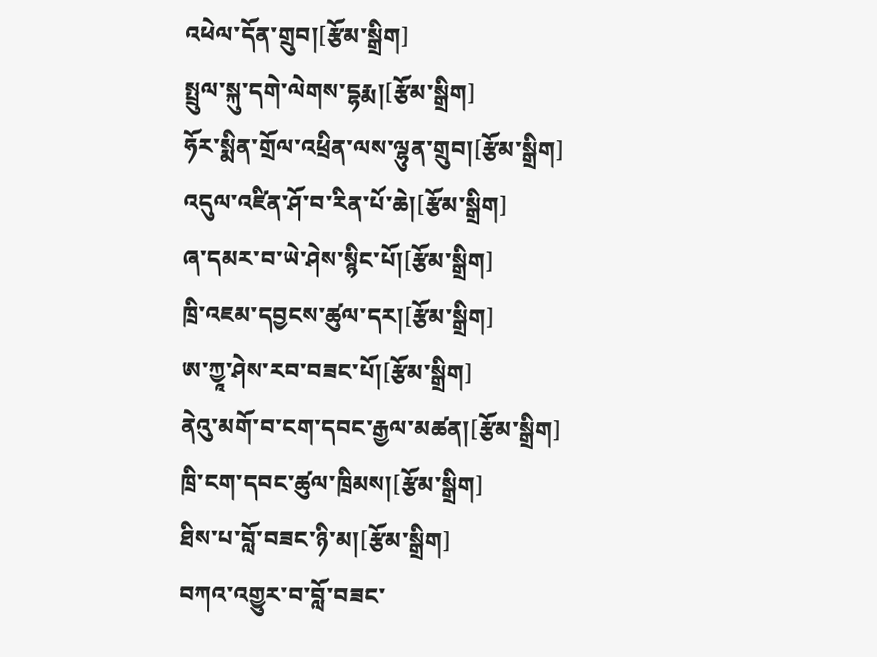འཕེལ་དོན་གྲུབ།[རྩོམ་སྒྲིག]
སྤྲུལ་སྐུ་དགེ་ལེགས་དྷརྨ།[རྩོམ་སྒྲིག]
ཧོར་སྨིན་གྲོལ་འཕྲིན་ལས་ལྷུན་གྲུབ།[རྩོམ་སྒྲིག]
འདུལ་འཛིན་ཤོ་བ་རིན་པོ་ཆེ།[རྩོམ་སྒྲིག]
ཞ་དམར་བ་ཡེ་ཤེས་སྙིང་པོ།[རྩོམ་སྒྲིག]
ཁྲི་འཇམ་དབྱངས་ཚུལ་དར།[རྩོམ་སྒྲིག]
ཨ་ཀྱཱ་ཤེས་རབ་བཟང་པོ།[རྩོམ་སྒྲིག]
ནེའུ་མགོ་བ་ངག་དབང་རྒྱལ་མཚན།[རྩོམ་སྒྲིག]
ཁྲི་ངག་དབང་ཚུལ་ཁྲིམས།[རྩོམ་སྒྲིག]
ཐིས་པ་བློ་བཟང་ཉི་མ།[རྩོམ་སྒྲིག]
བཀའ་འགྱུར་བ་བློ་བཟང་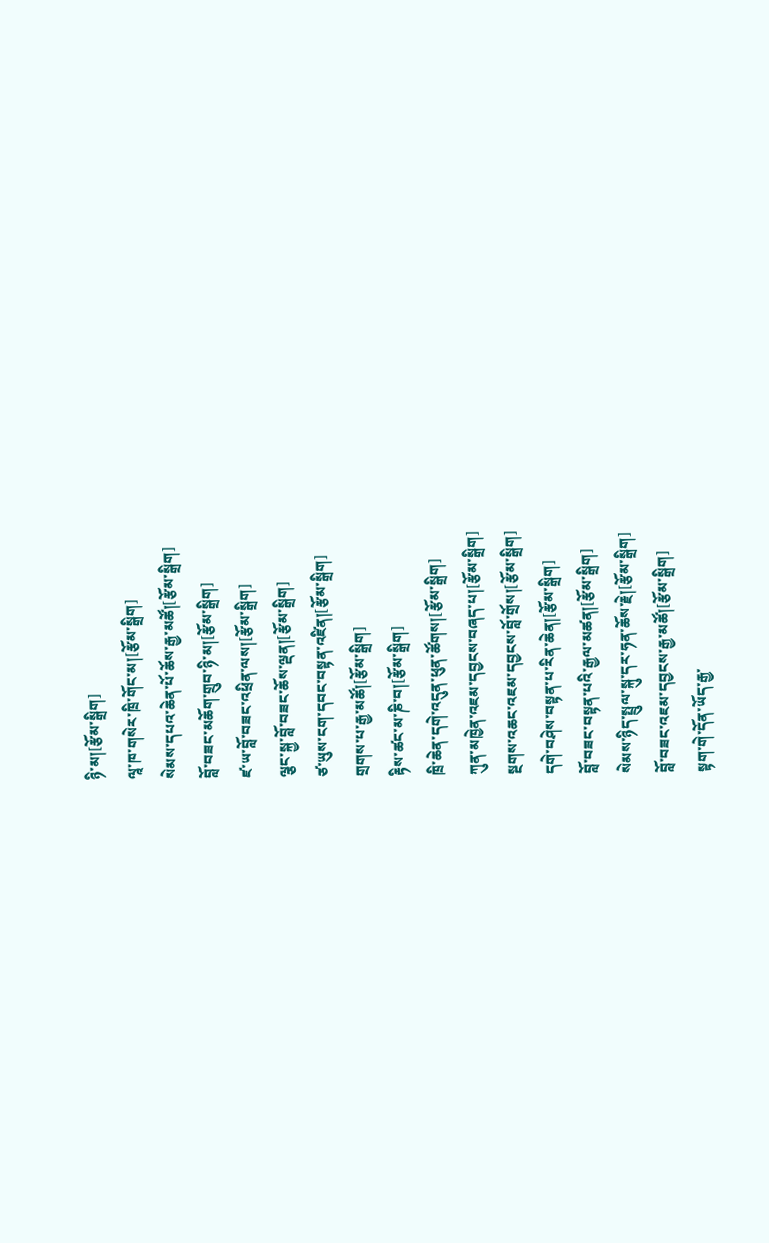ཉི་མ།[རྩོམ་སྒྲིག]
ལཱ་ཁ་གསེར་ཁྲི་གོང་མ།[རྩོམ་སྒྲིག]
སེམས་དཔའ་ཆེན་པོ་ཆོས་རྒྱ་མཚོ།[རྩོམ་སྒྲིག]
བློ་བཟང་མཆོག་གྲུབ་ཉི་མ།[རྩོམ་སྒྲིག]
ཛ་ཡ་བློ་བཟང་འཕྲིན་ལས།[རྩོམ་སྒྲིག]
ལྕང་སྐྱ་བློ་བཟང་ཆོས་ལྡན།[རྩོམ་སྒྲིག]
ཙ་ཡུས་ངག་དབང་བསྟན་འཛིན།[རྩོམ་སྒྲིག]
གྲགས་པ་རྒྱ་མཚོ།[རྩོམ་སྒྲིག]
རྟིས་ཚང་མ་ཎི་བ།[རྩོམ་སྒྲིག]
ཁྲི་ཆེན་དགེ་འདུན་ཕུན་ཚོགས།[རྩོམ་སྒྲིག]
ཀུན་མཁྱེན་འཇམ་དབྱངས་བཞད་པ།[རྩོམ་སྒྲིག]
སྔགས་འཆང་འཇམ་དབྱངས་བློ་གྲོས།[རྩོམ་སྒྲིག]
དགེ་བཤེས་བསྟན་པ་རིན་ཆེན།[རྩོམ་སྒྲིག]
བློ་བཟང་བསྟན་པའི་རྒྱལ་མཚན།[རྩོམ་སྒྲིག]
སེམས་ཉིད་སྤྲུལ་སྐུ་དར་ཧན་ཆོས་རྗེ།[རྩོམ་སྒྲིག]
བློ་བཟང་འཇམ་དབྱངས་རྒྱ་མཚོ།[རྩོམ་སྒྲིག]
སྟག་གེ་དོན་ཡོད་རྒྱ་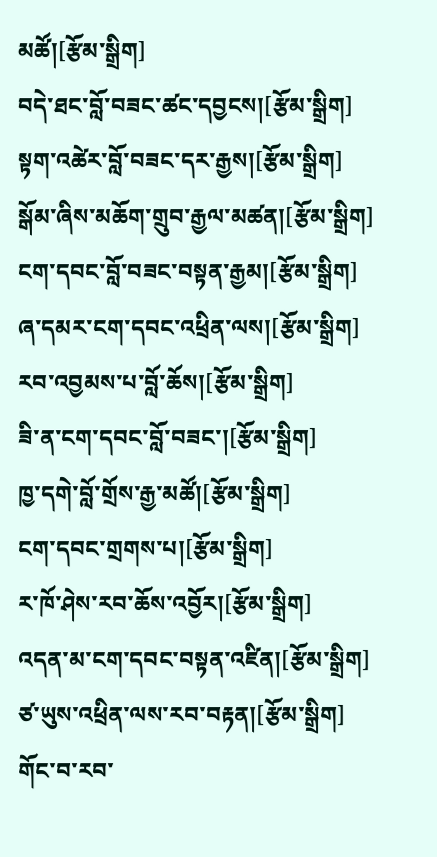མཚོ།[རྩོམ་སྒྲིག]
བདེ་ཐང་བློ་བཟང་ཚང་དབྱངས།[རྩོམ་སྒྲིག]
སྟག་འཚེར་བློ་བཟང་དར་རྒྱས།[རྩོམ་སྒྲིག]
སྒོམ་ཞིས་མཆོག་གྲུབ་རྒྱལ་མཚན།[རྩོམ་སྒྲིག]
ངག་དབང་བློ་བཟང་བསྟན་རྒྱམ།[རྩོམ་སྒྲིག]
ཞ་དམར་ངག་དབང་འཕྲིན་ལས།[རྩོམ་སྒྲིག]
རབ་འབྱམས་པ་བློ་ཆོས།[རྩོམ་སྒྲིག]
ཟི་ན་ངག་དབང་བློ་བཟང་།[རྩོམ་སྒྲིག]
ཁྱ་དགེ་བློ་གྲོས་རྒྱ་མཚོ།[རྩོམ་སྒྲིག]
ངག་དབང་གྲགས་པ།[རྩོམ་སྒྲིག]
ར་ཁོ་ཤེས་རབ་ཆོས་འབྱོར།[རྩོམ་སྒྲིག]
འདན་མ་ངག་དབང་བསྟན་འཛིན།[རྩོམ་སྒྲིག]
ཙ་ཡུས་འཕྲིན་ལས་རབ་བརྟན།[རྩོམ་སྒྲིག]
གོང་བ་རབ་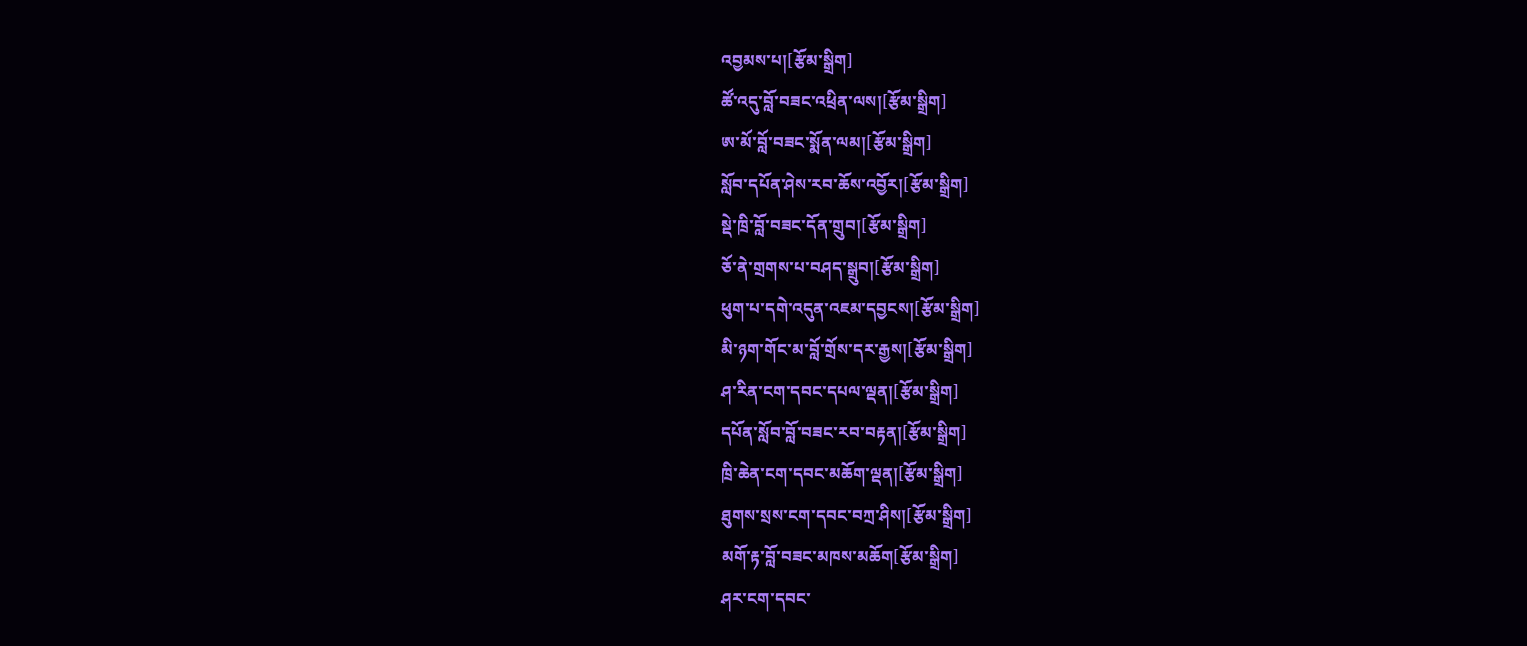འབྱམས་པ།[རྩོམ་སྒྲིག]
ཚོ་འདུ་བློ་བཟང་འཕྲིན་ལས།[རྩོམ་སྒྲིག]
ཨ་མོ་བློ་བཟང་སྨོན་ལམ།[རྩོམ་སྒྲིག]
སློབ་དཔོན་ཤེས་རབ་ཆོས་འབྱོར།[རྩོམ་སྒྲིག]
སྡེ་ཁྲི་བློ་བཟང་དོན་གྲུབ།[རྩོམ་སྒྲིག]
ཅོ་ནེ་གྲགས་པ་བཤད་སྒྲུབ།[རྩོམ་སྒྲིག]
ཕུག་པ་དགེ་འདུན་འཇམ་དབྱངས།[རྩོམ་སྒྲིག]
མི་ཉག་གོང་མ་བློ་གྲོས་དར་རྒྱས།[རྩོམ་སྒྲིག]
ཤ་རིན་ངག་དབང་དཔལ་ལྡན།[རྩོམ་སྒྲིག]
དཔོན་སློབ་བློ་བཟང་རབ་བརྟན།[རྩོམ་སྒྲིག]
ཁྲི་ཆེན་ངག་དབང་མཆོག་ལྡན།[རྩོམ་སྒྲིག]
ཐུགས་སྲས་ངག་དབང་བཀྲ་ཤིས།[རྩོམ་སྒྲིག]
མགོ་རྟ་བློ་བཟང་མཁས་མཆོག[རྩོམ་སྒྲིག]
ཤར་ངག་དབང་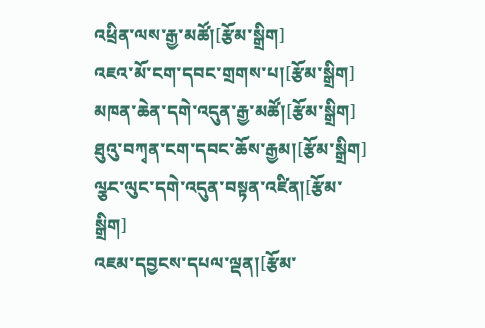འཕྲིན་ལས་རྒྱ་མཚོ།[རྩོམ་སྒྲིག]
འཇའ་མོ་ངག་དབང་གྲགས་པ།[རྩོམ་སྒྲིག]
མཁན་ཆེན་དགེ་འདུན་རྒྱ་མཚོ།[རྩོམ་སྒྲིག]
ཐུའུ་བཀྭན་ངག་དབང་ཆོས་རྒྱམ།[རྩོམ་སྒྲིག]
ལྩང་ལུང་དགེ་འདུན་བསྟན་འཛིན།[རྩོམ་སྒྲིག]
འཇམ་དབྱངས་དཔལ་ལྡན།[རྩོམ་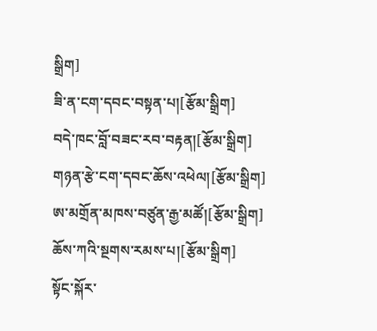སྒྲིག]
ཟི་ན་ངག་དབང་བསྟན་པ།[རྩོམ་སྒྲིག]
བདེ་ཁང་བློ་བཟང་རབ་བརྟན།[རྩོམ་སྒྲིག]
གཉན་རྩེ་ངག་དབང་ཆོས་འཕེལ།[རྩོམ་སྒྲིག]
ཨ་མགྲོན་མཁས་བཙུན་རྒྱ་མཚོ།[རྩོམ་སྒྲིག]
ཆོས་ཀའི་སྔགས་རམས་པ།[རྩོམ་སྒྲིག]
སྟོང་སྐོར་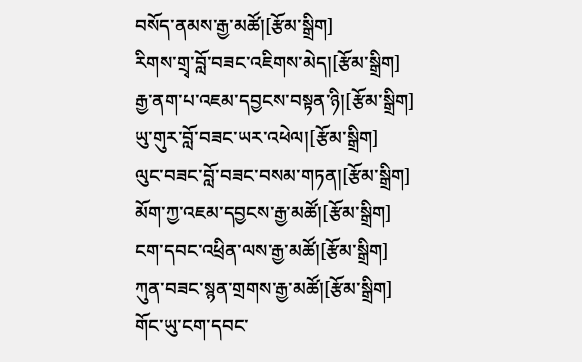བསོད་ནམས་རྒྱ་མཚོ།[རྩོམ་སྒྲིག]
རིགས་གྲྭ་བློ་བཟང་འཇིགས་མེད།[རྩོམ་སྒྲིག]
རྒྱ་ནག་པ་འཇམ་དབྱངས་བསྟན་ཉི།[རྩོམ་སྒྲིག]
ཡུ་གུར་བློ་བཟང་ཡར་འཕེལ།[རྩོམ་སྒྲིག]
ལུང་བཟང་བློ་བཟང་བསམ་གཏན།[རྩོམ་སྒྲིག]
མོག་ཀྱ་འཇམ་དབྱངས་རྒྱ་མཚོ།[རྩོམ་སྒྲིག]
ངག་དབང་འཕྲིན་ལས་རྒྱ་མཚོ།[རྩོམ་སྒྲིག]
ཀུན་བཟང་སྙན་གྲགས་རྒྱ་མཚོ།[རྩོམ་སྒྲིག]
གོང་ཡུ་ངག་དབང་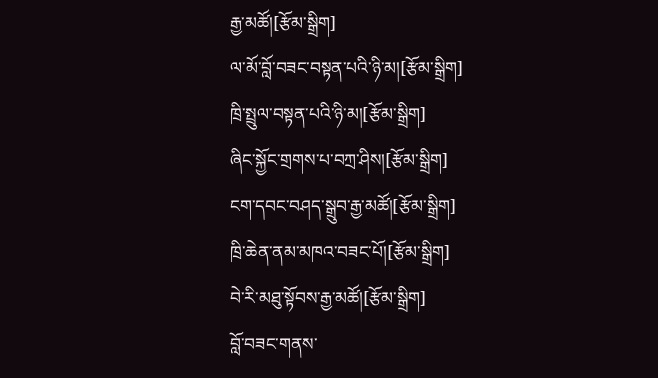རྒྱ་མཚོ།[རྩོམ་སྒྲིག]
ལ་མོ་བློ་བཟང་བསྟན་པའི་ཉི་མ།[རྩོམ་སྒྲིག]
ཁྲི་སྤྲུལ་བསྟན་པའི་ཉི་མ།[རྩོམ་སྒྲིག]
ཞིང་སྐྱོང་གྲགས་པ་བཀྲ་ཤིས།[རྩོམ་སྒྲིག]
ངག་དབང་བཤད་སྒྲུབ་རྒྱ་མཚོ།[རྩོམ་སྒྲིག]
ཁྲི་ཆེན་ནམ་མཁའ་བཟང་པོ།[རྩོམ་སྒྲིག]
བེ་རི་མཐུ་སྟོབས་རྒྱ་མཚོ།[རྩོམ་སྒྲིག]
བློ་བཟང་གནས་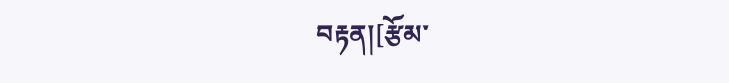བརྟན།[རྩོམ་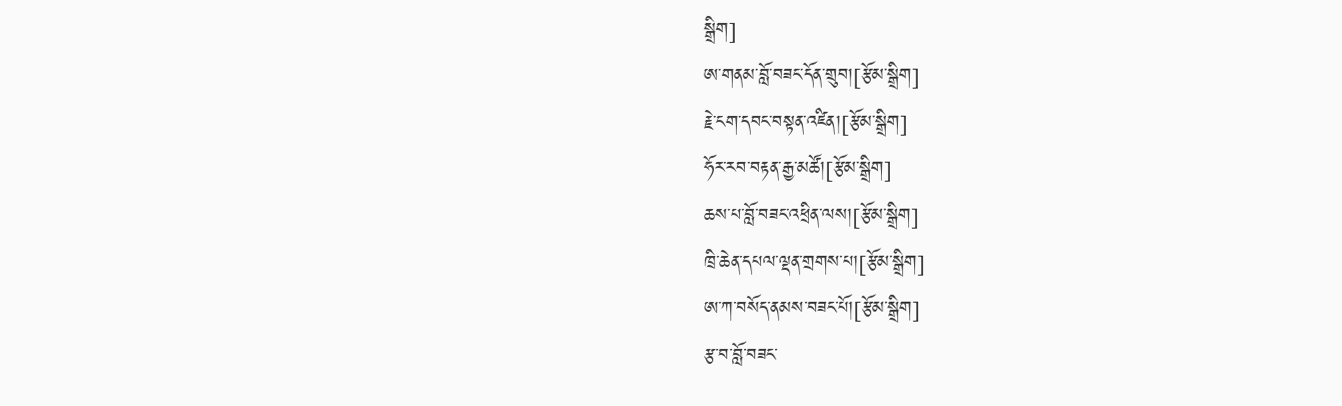སྒྲིག]
ཨ་གནམ་བློ་བཟང་དོན་གྲུབ།[རྩོམ་སྒྲིག]
རྗེ་ངག་དབང་བསྟན་འཛིན།[རྩོམ་སྒྲིག]
ཧོར་རབ་བརྟན་རྒྱ་མཚོ།[རྩོམ་སྒྲིག]
ཆས་པ་བློ་བཟང་འཕྲིན་ལས།[རྩོམ་སྒྲིག]
ཁྲི་ཆེན་དཔལ་ལྡན་གྲགས་པ།[རྩོམ་སྒྲིག]
ཨ་ཀ་བསོད་ནམས་བཟང་པོ།[རྩོམ་སྒྲིག]
རྩ་བ་བློ་བཟང་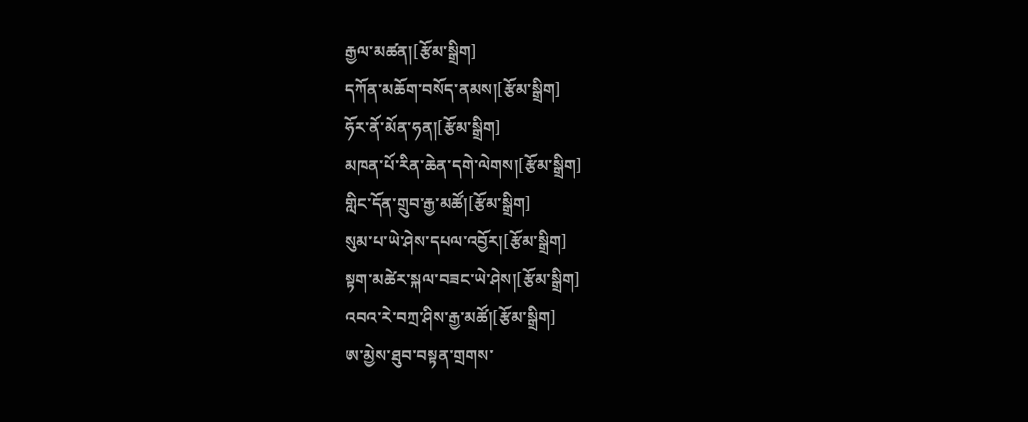རྒྱལ་མཚན།[རྩོམ་སྒྲིག]
དཀོན་མཆོག་བསོད་ནམས།[རྩོམ་སྒྲིག]
ཧོར་ནོ་མོན་ཧན།[རྩོམ་སྒྲིག]
མཁན་པོ་རིན་ཆེན་དགེ་ལེགས།[རྩོམ་སྒྲིག]
གླིང་དོན་གྲུབ་རྒྱ་མཚོ།[རྩོམ་སྒྲིག]
སུམ་པ་ཡེ་ཤེས་དཔལ་འབྱོར།[རྩོམ་སྒྲིག]
སྟག་མཚེར་སྐལ་བཟང་ཡེ་ཤེས།[རྩོམ་སྒྲིག]
འབའ་རེ་བཀྲ་ཤིས་རྒྱ་མཚོ།[རྩོམ་སྒྲིག]
ཨ་མྱེས་ཐུབ་བསྟན་གྲགས་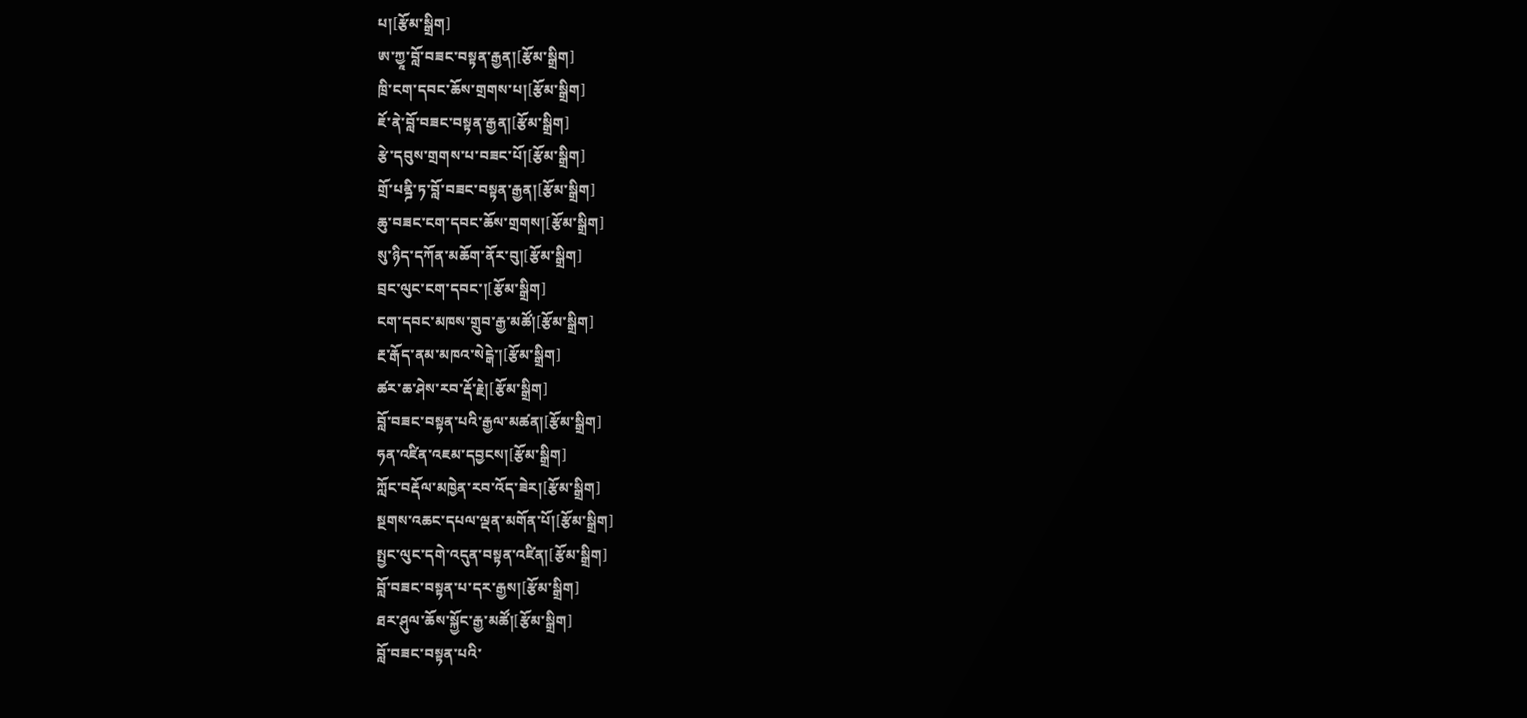པ།[རྩོམ་སྒྲིག]
ཨ་ཀྱཱ་བློ་བཟང་བསྟན་རྒྱན།[རྩོམ་སྒྲིག]
ཁྲི་ངག་དབང་ཆོས་གྲགས་པ།[རྩོམ་སྒྲིག]
ཇོ་ནེ་བློ་བཟང་བསྟན་རྒྱན།[རྩོམ་སྒྲིག]
རྩེ་དབུས་གྲགས་པ་བཟང་པོ།[རྩོམ་སྒྲིག]
གྲོ་པནྜི་ཏ་བློ་བཟང་བསྟན་རྒྱན།[རྩོམ་སྒྲིག]
ཆུ་བཟང་ངག་དབང་ཆོས་གྲགས།[རྩོམ་སྒྲིག]
སུ་ཉིད་དཀོན་མཆོག་ནོར་བུ།[རྩོམ་སྒྲིག]
བྲང་ལུང་ངག་དབང་།[རྩོམ་སྒྲིག]
ངག་དབང་མཁས་གྲུབ་རྒྱ་མཚོ།[རྩོམ་སྒྲིག]
རྔ་རྒོད་ནམ་མཁའ་སེངྒེ་།[རྩོམ་སྒྲིག]
ཚར་ཆ་ཤེས་རབ་རྡོ་རྗེ།[རྩོམ་སྒྲིག]
བློ་བཟང་བསྟན་པའི་རྒྱལ་མཚན།[རྩོམ་སྒྲིག]
ཧན་འཛིན་འཇམ་དབྱངས།[རྩོམ་སྒྲིག]
ཀློང་བརྡོལ་མཁྱེན་རབ་འོད་ཟེར།[རྩོམ་སྒྲིག]
སྔགས་འཆང་དཔལ་ལྡན་མགོན་པོ།[རྩོམ་སྒྲིག]
སྤྱང་ལུང་དགེ་འདུན་བསྟན་འཛིན།[རྩོམ་སྒྲིག]
བློ་བཟང་བསྟན་པ་དར་རྒྱས།[རྩོམ་སྒྲིག]
ཐར་ཤུལ་ཆོས་སྐྱོང་རྒྱ་མཚོ།[རྩོམ་སྒྲིག]
བློ་བཟང་བསྟན་པའི་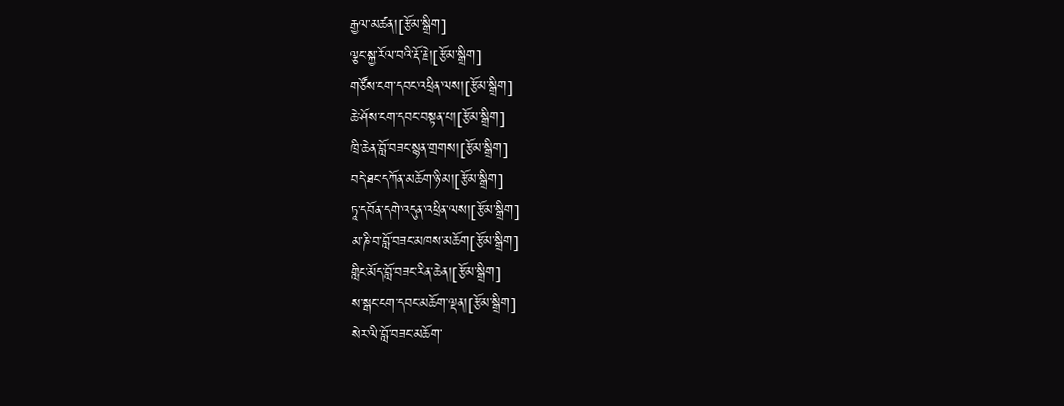རྒྱལ་མཚན།[རྩོམ་སྒྲིག]
ལྕང་སྐྱ་རོལ་བའི་རྡོ་རྗེ།[རྩོམ་སྒྲིག]
གཙོས་ངག་དབང་འཕྲིན་ལས།[རྩོམ་སྒྲིག]
ཆེ་ཤོས་ངག་དབང་བསྟན་པ།[རྩོམ་སྒྲིག]
ཁྲི་ཆེན་བློ་བཟང་སྙན་གྲགས།[རྩོམ་སྒྲིག]
བདེ་ཐང་དཀོན་མཆོག་ཉི་མ།[རྩོམ་སྒྲིག]
ཏཱ་དབོན་དགེ་འདུན་འཕྲིན་ལས།[རྩོམ་སྒྲིག]
མ་ཎི་བ་བློ་བཟང་མཁས་མཆོག[རྩོམ་སྒྲིག]
གླིང་མོད་བློ་བཟང་རིན་ཆེན།[རྩོམ་སྒྲིག]
ས་སྒང་ངག་དབང་མཆོག་ལྡན།[རྩོམ་སྒྲིག]
སེར་ལི་བློ་བཟང་མཆོག་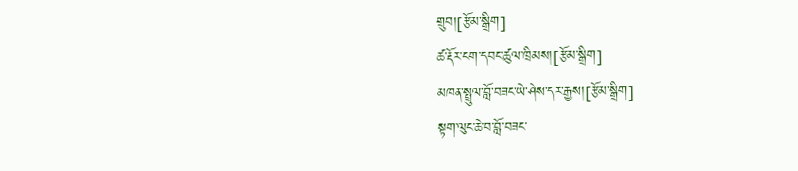གྲུབ།[རྩོམ་སྒྲིག]
ཚ་རྡོར་ངག་དབང་ཚུལ་ཁྲིམས།[རྩོམ་སྒྲིག]
མཁན་སྤྲུལ་བློ་བཟང་ཡེ་ཤེས་དར་རྒྱས།[རྩོམ་སྒྲིག]
སྟག་ལུང་ཆེ་བ་བློ་བཟང་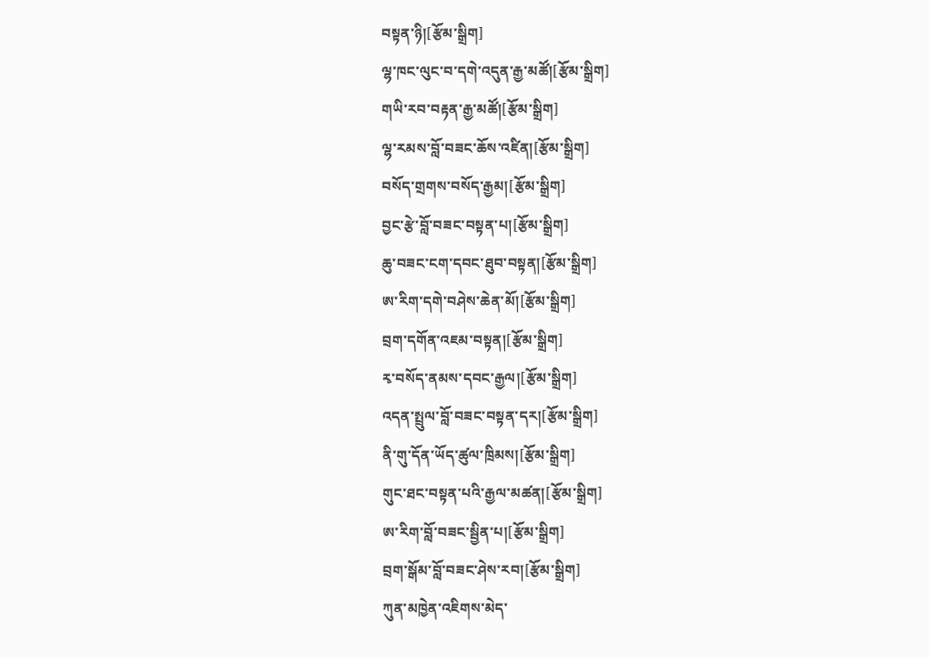བསྟན་ཉི།[རྩོམ་སྒྲིག]
ལྷ་ཁང་ལུང་བ་དགེ་འདུན་རྒྱ་མཚོ།[རྩོམ་སྒྲིག]
གཡི་རབ་བརྟན་རྒྱ་མཚོ།[རྩོམ་སྒྲིག]
ལྷ་རམས་བློ་བཟང་ཆོས་འཛིན།[རྩོམ་སྒྲིག]
བསོད་གྲགས་བསོད་རྒྱམ།[རྩོམ་སྒྲིག]
བྱང་རྩེ་བློ་བཟང་བསྟན་པ།[རྩོམ་སྒྲིག]
ཆུ་བཟང་ངག་དབང་ཐུབ་བསྟན།[རྩོམ་སྒྲིག]
ཨ་རིག་དགེ་བཤེས་ཆེན་མོ།[རྩོམ་སྒྲིག]
བྲག་དགོན་འཇམ་བསྟན།[རྩོམ་སྒྲིག]
རྭ་བསོད་ནམས་དབང་རྒྱལ།[རྩོམ་སྒྲིག]
འདན་སྤྲུལ་བློ་བཟང་བསྟན་དར།[རྩོམ་སྒྲིག]
ནི་གུ་དོན་ཡོད་ཚུལ་ཁྲིམས།[རྩོམ་སྒྲིག]
གུང་ཐང་བསྟན་པའི་རྒྱལ་མཚན།[རྩོམ་སྒྲིག]
ཨ་རིག་བློ་བཟང་སྦྱིན་པ།[རྩོམ་སྒྲིག]
བྲག་སྒོམ་བློ་བཟང་ཤེས་རབ།[རྩོམ་སྒྲིག]
ཀུན་མཁྱེན་འཇིགས་མེད་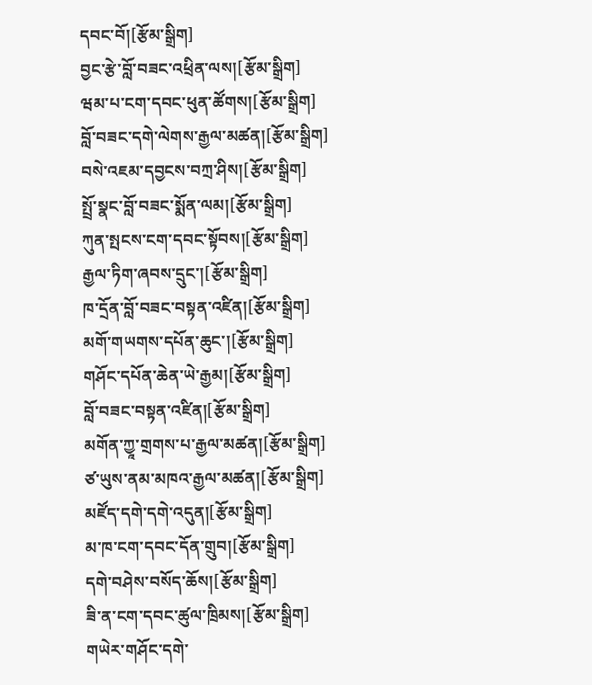དབང་བོ།[རྩོམ་སྒྲིག]
བྱང་རྩེ་བློ་བཟང་འཕྲིན་ལས།[རྩོམ་སྒྲིག]
ཝམ་པ་ངག་དབང་ཕུན་ཚོགས།[རྩོམ་སྒྲིག]
བློ་བཟང་དགེ་ལེགས་རྒྱལ་མཚན།[རྩོམ་སྒྲིག]
བསེ་འཇམ་དབྱངས་བཀྲ་ཤིས།[རྩོམ་སྒྲིག]
སྤྲོ་སྣང་བློ་བཟང་སྨོན་ལམ།[རྩོམ་སྒྲིག]
ཀུན་སྤངས་ངག་དབང་སྟོབས།[རྩོམ་སྒྲིག]
རྒྱལ་ཏིག་ཞབས་དྲུང་།[རྩོམ་སྒྲིག]
ཁ་དྲོན་བློ་བཟང་བསྟན་འཛིན།[རྩོམ་སྒྲིག]
མགོ་གཡགས་དཔོན་ཆུང་།[རྩོམ་སྒྲིག]
གཤོང་དཔོན་ཆེན་ཡེ་རྒྱམ།[རྩོམ་སྒྲིག]
བློ་བཟང་བསྟན་འཛིན།[རྩོམ་སྒྲིག]
མགོན་ཀྱཱ་གྲགས་པ་རྒྱལ་མཚན།[རྩོམ་སྒྲིག]
ཙ་ཡུས་ནམ་མཁའ་རྒྱལ་མཚན།[རྩོམ་སྒྲིག]
མཛོད་དགེ་དགེ་འདུན།[རྩོམ་སྒྲིག]
མ་ཁ་ངག་དབང་དོན་གྲུབ།[རྩོམ་སྒྲིག]
དགེ་བཤེས་བསོད་ཆོས།[རྩོམ་སྒྲིག]
ཟི་ན་ངག་དབང་ཚུལ་ཁྲིམས།[རྩོམ་སྒྲིག]
གཡེར་གཤོང་དགེ་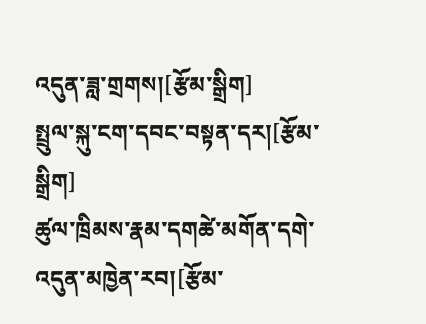འདུན་ཟླ་གྲགས།[རྩོམ་སྒྲིག]
སྤྲུལ་སྐུ་ངག་དབང་བསྟན་དར།[རྩོམ་སྒྲིག]
ཚུལ་ཁྲིམས་རྣམ་དགཚེ་མགོན་དགེ་འདུན་མཁྱེན་རབ།[རྩོམ་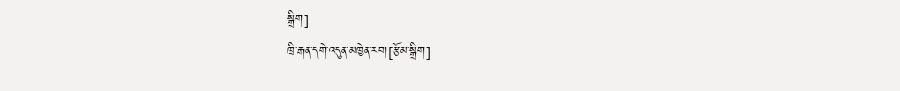སྒྲིག]
ཁྲི་རྒན་དགེ་འདུན་མཁྱེན་རབ།[རྩོམ་སྒྲིག]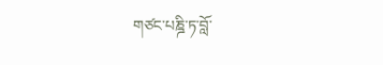གཙང་པཎྜི་ཏ་བློ་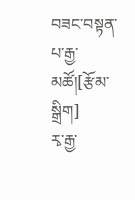བཟང་བསྟན་པ་རྒྱ་མཚོ།[རྩོམ་སྒྲིག]
རྭ་རྒྱ་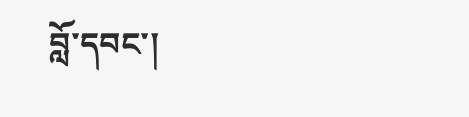བློ་དབང་།